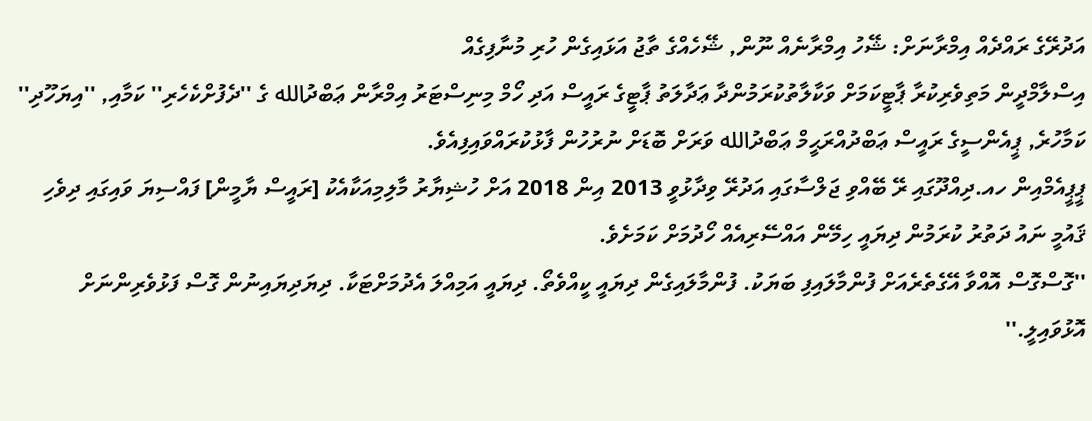އަދުރޭގެ ރައްދެއް އިމްރާނަށް: ޝޭހު އިމްރާނެއް ނޫން, ޝޭހެއްގެ ތާޖު އަޅައިގެން ހުރި މުނާފިގެއް
އިސްލާމްދީން މަތިވެރިކުރާ ޕާޓީކަމަށް ވަކާލާތުކުރަމުންދާ ޢަދާލަތު ޕާޓީގެ ރައީސް އަދި ހޯމް މިނިސްޓަރު އިމްރާން ޢަބްދުالله ގެ ''ދެފުށްކެހެރި'' ކަމާއި, ''އިޔަހޫދި'' ކަމާހުރެ, ޕީއެންސީގެ ރައީސް ޢަބްދުއްރަޙީމް ޢަބްދުالله ވަރަށް ބޮޑަށް ނުރުހުން ފާޅުކުރައްވައިފިއެވެ.
ޕީޕީއެމްއިން ހއ.ދިއްދޫގައި ރޭ ބޭއްވި ޖަލްސާގައި އަދުރޭ ވިދާޅުވީ 2013 އިން 2018 އަށް ހުޝިޔާރު މާލިމިއަކާއެކު [ރައީސް ޔާމީން] ފައްސިޔަ ވައިގައި ދިވެހި ޤައުމީ ނައު ދަތުރު ކުރަމުން ދިޔައީ ހިމޭން އައްސޭރިއެއް ހޯދުމަށް ކަމަށެވެ.
''ގޮސްގޮސް އޮއްވާ އޭގެތެރެއަށް ފުންމާލައިފި ބަޔަކު. ފުންމާލައިގެން ދިޔައީ ކީއްވެތޯ. ދިޔައީ އަމިއްލަ އެދުމަށްޓަކާ. ދިޔަދިޔައިނުން ގޮސް ފަޅުވެރިންނަށް އޮޅުވައިލީ.''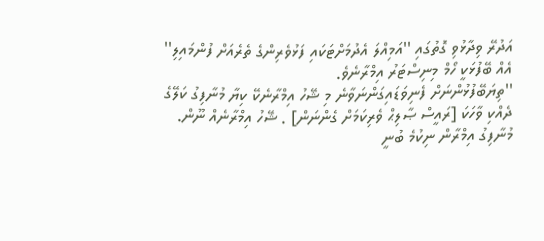އަދުރޭ ވިދާޅުވި ގޮތުގައި ''އަމިއްލަ އެދުމަށްޓަކައި ފަޅުވެރިންގެ ތެރެއަށް ފުންމައިލި'' އެއް ބޭފުޅަކީ ހޯމް މިނިސްޓަރު އިމްރާނެވެ.
''ތިޔަބޭފުޅުންނަށް ފެނިވަޑައިގަންނަވާނެ މި ޝޭހު އިމްރާނެކޭ ކިޔާ މުނާފިގު ކަލޭގެ ދެއްކި ވާހަކަ [ރައީސް ޞާލިޙް ވެރިކަމަށް ގެންނަން] . ޝޭހު އިމްރާނެއް ނޫން. މުނާފިގު އިމްރާން ނިކުމެ ބުނީ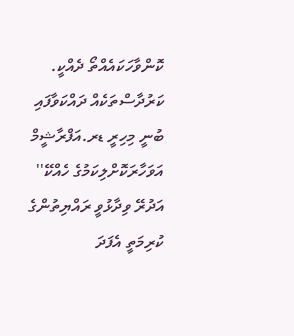ކޮންވާހަކައެއްތޯ ދެއްކީ. ކަރުދާސްތަކެއް ދައްކަވާފައި ބުނީ މިހިރީ ޑރ.އަފްރާޝީމް އަވަހާރަކޮށްލިކަމުގެ ހެއްކޭ''
އަދުރޭ ވިދާޅުވީ ރައްޔިތުންގެ ކުރިމަތީ އެފަދަ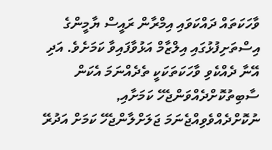ވާހަކަތައް ދައްކަވައި އިމްރާން ރައީސް ޔާމީންގެ އިސްތަށިފުޅުގައި އިލްޒާމް އަޅުވާފައިވާ ކަމަށެވެ. އަދި އޭނާ ދެއްކެވި ވާހަކަތަކަކީ ތެދެއްނަމަ އެކަން ސާބިތުކޮށްދެއްވަންޖެހޭ ކަމަށާއި, ނުކޮށްދެއްވެވިއްޖެނަމަ ޖަލަށްލާންޖެހޭ ކަމަށް އަދުރޭ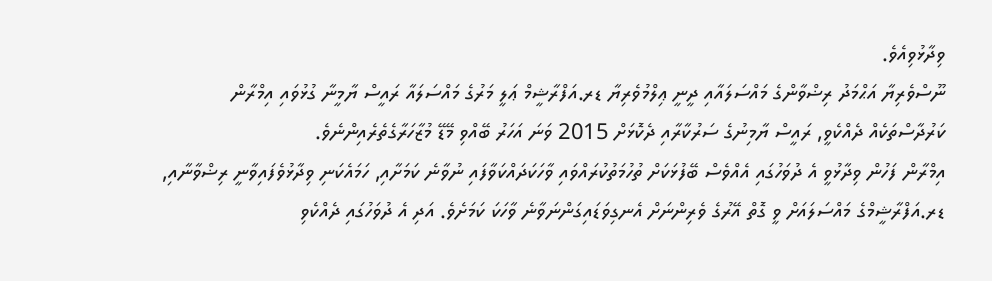ވިދާޅުވިއެވެ.
ނޫސްވެރިޔާ އަޙްމަދު ރިޟްވާންގެ މައްސަލައާއި ދީނީ ޢިލްމުވެރިޔާ ޑރ.އަފްރާޝީމް ޢަލީ މަރުގެ މައްސަލައާ ރައީސް ޔާމީނާ ގުޅުވައި އިމްރާން ކަރުދާސްތަކެއް ދެއްކެވީ, ރައީސް ޔާމިނުގެ ސަރުކާރާއި ދެކޮޅަށް 2015 ވަނަ އަހަރު ބޭއްވި މޭޑޭ މުޒާހަރާގެތެރެއިންނެވެ.
އިމްރާން ފަހުން ވިދާޅުވީ އެ ދުވަހުގައި އެއްވެސް ބޭފުޅަކަށް ތުހުމަތުކުރައްވައި ވާހަކަދައްކަވާފައި ނުވާނެ ކަމަށާއި, ހަމައެކަނި ވިދާޅުވެފައިވާނީ ރިޟްވާނާއި, ޑރ.އަފްރާޝީމްގެ މައްސަލައަށް ވީ ގޮތް އޭރުގެ ވެރިންނަށް އެނގިވަޑައިގަންނަވާނެ ވާހަކަ ކަމަށެވެ. އަދި އެ ދުވަހުގައި ދެއްކެވި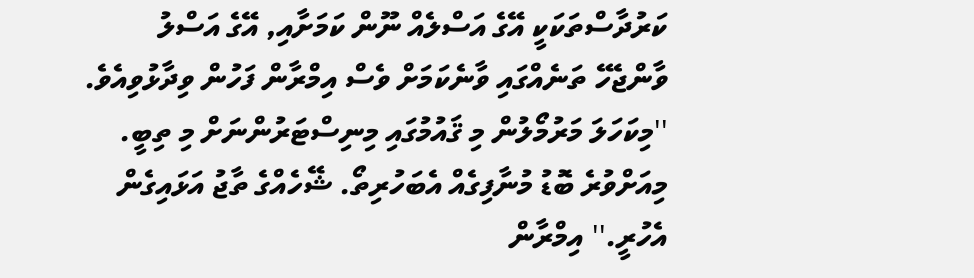ކަރުދާސްތަކަކީ އޭގެ އަސްލެއް ނޫން ކަމަށާއި, އޭގެ އަސްލު ވާންޖެހޭ ތަނެއްގައި ވާނެކަމަށް ވެސް އިމްރާން ފަހުން ވިދާޅުވިއެވެ.
''މިކަހަލަ މަރުމޯލުން މި ޤައުމުގައި މިނިސްޓަރުންނަށް މި ތިބީ. މިއަށްވުރެ ބޮޑު މުނާފިގެއް އެބަހުރިތޯ. ޝޭހެއްގެ ތާޖު އަޅައިގެން އެހުރީ.'' އިމްރާން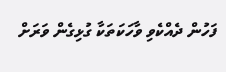ފަހުން ދެއްކެވި ވާހަކަތަކާ ގުޅިގެން ވަރަށް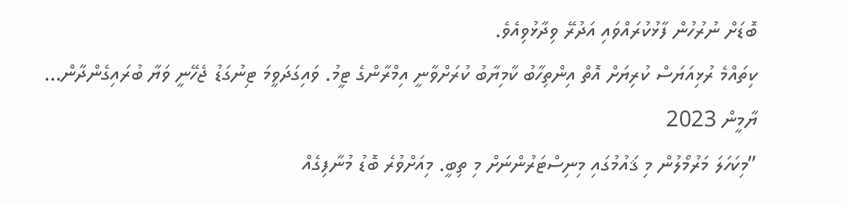ބޮޑަށް ނުރުހުން ފާޅުކުރައްވައި އަދުރޭ ވިދާޅުވިއެވެ.
ކިތައްމެ ރުޅިއަޔަސް ކުރިޔަށް އޮތް އިންތިހާބު ކާމިޔާބު ކުރަށްވާނީ އިމްރާންގެ ޓީމު. ވައިގަދަވީމަ ޓިނުގަޑު ޖެހޭނީ ވަޔާ ބުރައިގެންދާން…
ޔާމީން 2023
”މިކަހަލަ މަރުމޯލުން މި ޤައުމުގައި މިނިސްޓަރުންނަށް މި ތިބީ. މިއަށްވުރެ ބޮޑު މުނާފިގެއް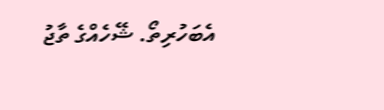އެބަހުރިތޯ. ޝޭހެއްގެ ތާޖު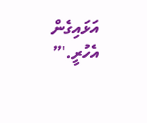އަޅައިގެން އެހުރީ.'”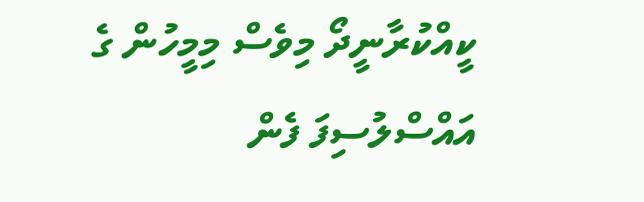ކީއްކުރާނީދޯ މިވެސް މިމީހުން ގެ އައްސްލުސިފަ ފެން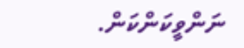ނަންވީކަންކަން.